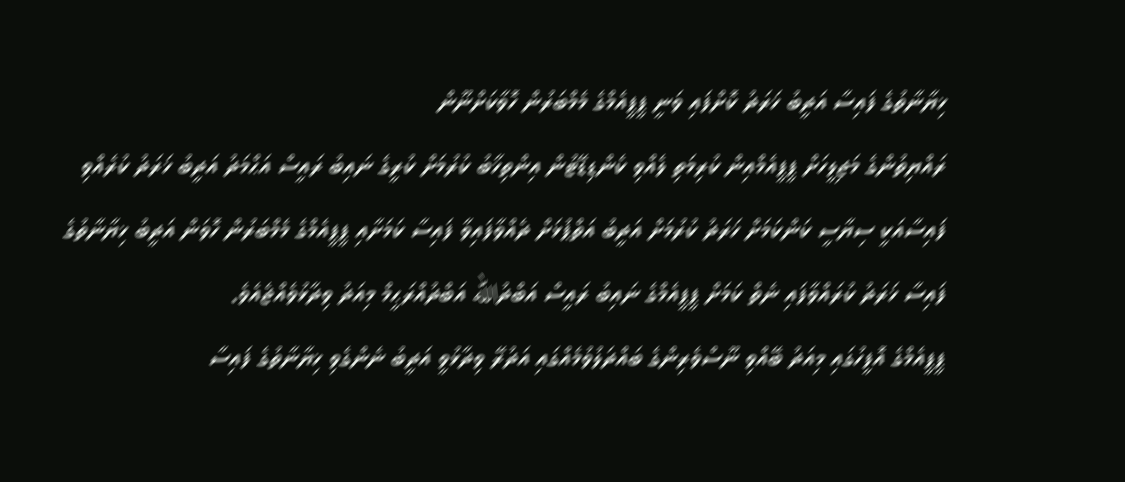ޚިޔާނާތުގެ ފައިސާ އަދީބު ޚަރަދު ކޮށްފައި ވަނީ ޕީޕީއެމްގެ މެމްބަރުން ހޮވާކަށްނޫން
ރައްޔިތުންގެ މަޖިލީހަށް ޕީޕީއެމްއިން ކުރިމަތި ލެއްވި ކެންޑިޑޭޓުން އިންތިޚާބު ކުރުމަށް ކުރީގެ ނައިބު ރައީސް އަޙްމަދު އަދީބު ޚަރަދު ކުރެއްވި ފައިސާއަކީ ސިޔާސީ ކަންކަމަށް ޚަރަދު ކުރުމަށް އަދީބު އަތްޕުޅަށް ދެއްވާފައިވާ ފައިސާ ކަމަށާއި ޕީޕީއެމްގެ މެމްބަރުން ހޮވަން އަދީބު ޚިޔާނާތުގެ ފައިސާ ޚަރަދު ކުރައްވާފައި ނެތް ކަމަށް ޕީޕީއެމްގެ ނައިބު ރައީސް އަބްދުالله އަބްދުއްރަޙީމް މިއަދު ވިދާޅުވެއްޖެއެވެ.
ޕީޕީއެމްގެ އޮފީހުގައި މިއަދު ބޭއްވި ނޫސްވެރިންގެ ބައްދަލުވުމެއްގައި އަދުރޭ ވިދާޅުވީ އަދީބު ނެންގެވި ޚިޔާނާތުގެ ފައިސާ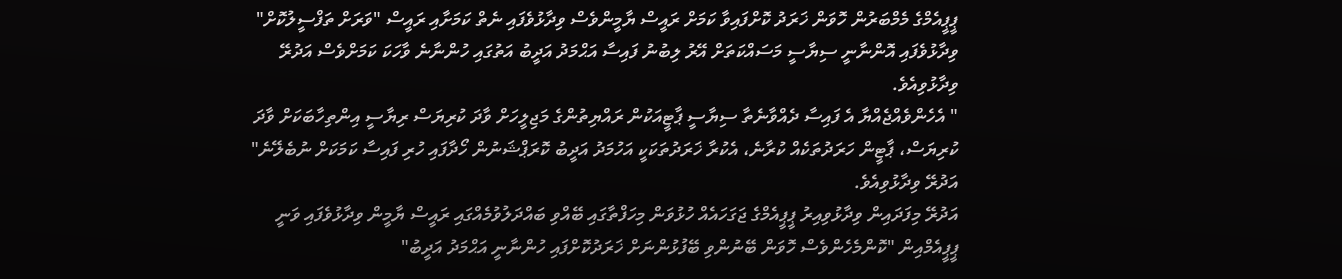ޕީޕީއެމްގެ މެމްބަރުން ހޮވަން ޚަރަދު ކޮށްފައިވާ ކަމަށް ރައީސް ޔާމީންވެސް ވިދާޅުވެފައި ނެތް ކަމަށާއި ރައީސް "ވަރަށް ތަފްސީލުކޮށް" ވިދާޅުވެފައި އޮންނާނީ ސިޔާސީ މަސައްކަތަށް އޭރު ލިބުނު ފައިސާ އަޙްމަދު އަދީބު އަތުގައި ހުންނާނެ ވާހަކަ ކަމަށްވެސް އަދުރޭ ވިދާޅުވިއެވެ.
" އެހެންވެއްޖެއްޔާ އެ ފައިސާ ދެއްވާނެތާ ސިޔާސީ ޕާޓީއަކުން ރައްޔިތުންގެ މަޖިލީހަށް ވާދަ ކުރިޔަސް ރިޔާސީ އިންތިހާބަކަށް ވާދަ ކުރިޔަސް، ޕާޓީން ހަރަދުތަކެއް ކުރާނެ، އެކުރާ ޚަރަދުތަކަކީ އަހުމަދު އަދީބު ކޮރަޕްޝަނުން ހޯދާފައި ހުރި ފައިސާ ކަމަކަށް ނުބެލޭނެ" އަދުރޭ ވިދާޅުވިއެވެ.
އަދުރޭ މިފަދައިން ވިދާޅުވިއިރު ޕީޕީއެމްގެ ޖަގަހައެއް ހުޅުވަން މިހަފްތާގައި ބޭއްވި ބައްދަލުވުމެއްގައި ރައީސް ޔާމީން ވިދާޅުވެފައި ވަނީ ޕީޕީއެމްއިން "ކޮންމެހެންވެސް ހޮވަން ބޭނުންވި ބޭފުޅުންނަށް ޚަރަދުކޮށްފައި ހުންނާނީ އަޙްމަދު އަދީބު"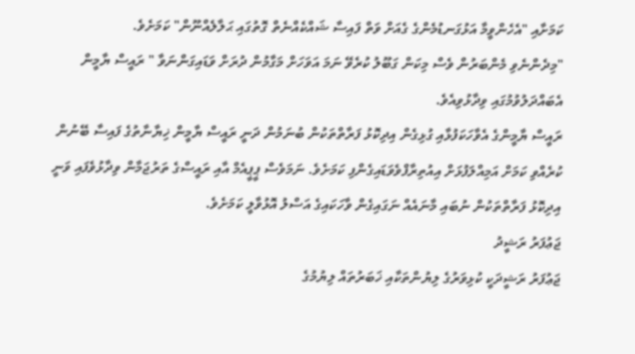ކަމަށާއި "އެހެންވީމާ އަޅުގަނޑުމެންގެ ގެއަށް ވަތް ފައިސާ ޝައްކެއްނެތް ގޮތުގައި ޙަލާލެއްނޫން" ކަމަށެވެ.
"މިދެންނެވި މެންބަރުން ވެސް މިކަން ގަބޫލު ކުރެވޭ ނަމަ އަވަހަށް މަގާމުން ދުރަށް ވަޑައިގަންނަވާ " ރައީސް ޔާމީން އެބައްދަލުވުމުގައި ވިދާޅުވިއެވެ.
ރައީސް ޔާމީންގެ އެވާހަކަފުޅާއި ގުޅިގެން އިދިކޮޅު ފަރާތްތަކުން ބުނަމުން ދަނީ ރައީސް ޔާމީން ޚިޔާނާތުގެ ފައިސާ ބޭނުން ކުރެއްވި ކަމަށް އަމިއްލަފުޅަށް އިއުތިރާފްވެވަޑައިގެންފި ކަމަށެވެ. ނަމަވެސް ޕީޕީއެމް އާއި ރައީސްގެ ތަރުޖަމާން ވިދާޅުވެފައި ވަނީ އިދިކޮޅު ފަރާތްތަކުން ނުބައި މާނައެއް ނަގައިގެން ވާހަކައިގެ އަސްލު އޮޅުވާލީ ކަމަށެވެ.
ޖަޢުފަރު ރަޝީދު
ޖަޢުފަރު ރަޝީދަކީ ކުޅިވަރުގެ ލިޔުންތަކާއި ޚަބަރުތައް ލިޔުމުގެ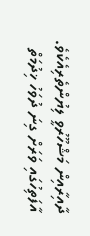ދާއިރާއިން މަޝްހޫރުވީ ލިޔުންތެރިއެކެވެ. އާފަތިހުގައި ވަރަށް ގިނަ ދުވަހު ޚިދުމަތް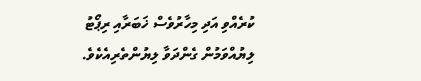ކުރެއްވި އަދި މިހާރުވެސް ޚަބަރާއި ރިޕޯޓު ލިޔުއްވަމުން ގެންދަވާ ލިޔުންތެރިއެކެވެ.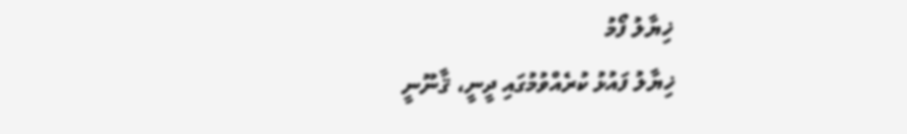ޚިޔާލު ފޯމު
ޚިޔާލު ފައުޅު ކުރެއްވުމުގައި ދީނީ، ޤާނޫނީ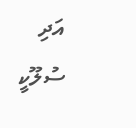އަދި ސުލޫކީ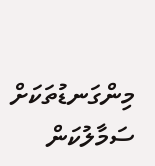މިންގަނޑުތަކަށް ސަމާލުކަން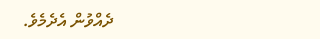ދެއްވުން އެދެމެވެ.